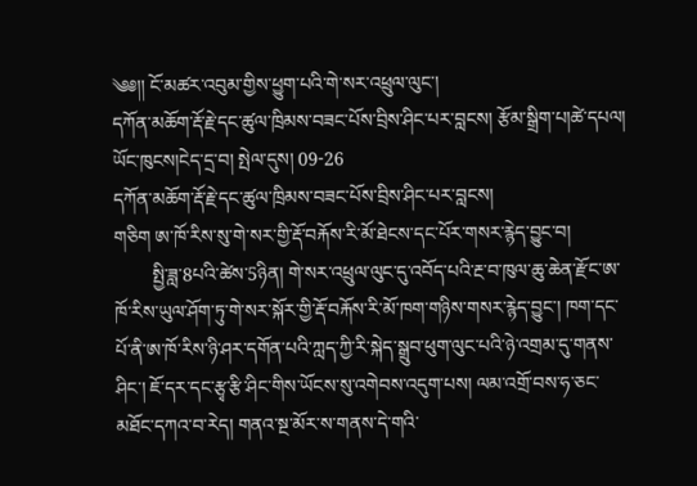༄༅།། ངོ་མཚར་འབུམ་གྱིས་ཕྱུག་པའི་གེ་སར་འཕྲུལ་ལུང་།
དཀོན་མཆོག་རྡོ་རྗེ་དང་ཚུལ་ཁྲིམས་བཟང་པོས་བྲིས་ཤིང་པར་བླངས། རྩོམ་སྒྲིག་པ།ཚེ་དཔལ། ཡོང་ཁུངས།ངེད་དྲ་བ། སྤེལ་དུས། 09-26
དཀོན་མཆོག་རྡོ་རྗེ་དང་ཚུལ་ཁྲིམས་བཟང་པོས་བྲིས་ཤིང་པར་བླངས།
གཅིག ཨ་ཁོ་རིས་སུ་གེ་སར་གྱི་རྡོ་བརྐོས་རི་མོ་ཐེངས་དང་པོར་གསར་རྙེད་བྱུང་བ།
        སྤྱི་ཟླ་8པའི་ཚེས་5ཉིན། གེ་སར་འཕྲུལ་ལུང་དུ་འབོད་པའི་རྔ་བ་ཁུལ་ཆུ་ཆེན་རྫོང་ཨ་ཁོ་རིས་ཡུལ་ཤོག་ཏུ་གེ་སར་སྐོར་གྱི་རྡོ་བརྐོས་རི་མོ་ཁག་གཉིས་གསར་རྙེད་བྱུང་། ཁག་དང་པོ་ནི་ཨ་ཁོ་རིས་ཉི་ཤར་དགོན་པའི་ཀླད་ཀྱི་རི་སྐེད་སྒྲུབ་ཕུག་ལུང་པའི་ཉེ་འགྲམ་དུ་གནས་ཤིང་། ཇོ་དར་དང་རྩྭ་རྩི་ཤིང་གིས་ཡོངས་སུ་འགེབས་འདུག་པས། ལམ་འགྲོ་བས་ཧ་ཅང་མཐོང་དཀའ་བ་རེད། གནའ་སྔ་མོར་ས་གནས་དེ་གའི་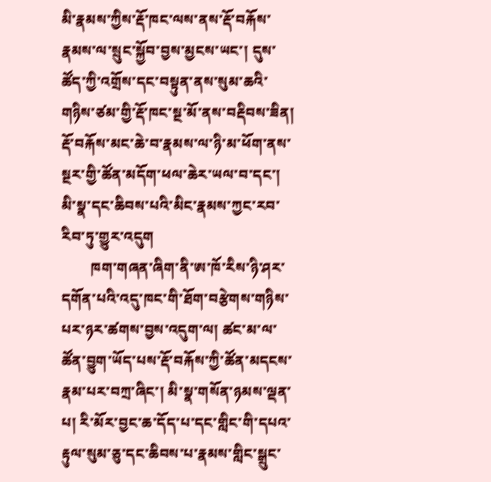མི་རྣམས་ཀྱིས་རྡོ་ཁང་ལས་ནས་རྡོ་བརྐོས་རྣམས་ལ་སྲུང་སྐྱོབ་བྱས་མྱངས་ཡང་། དུས་ཚོད་ཀྱི་འགྲོས་དང་བསྟུན་ནས་སུམ་ཆའི་གཉིས་ཙམ་གྱི་རྡོ་ཁང་སྔ་མོ་ནས་བརྡིབས་ཟིན། རྡོ་བརྐོས་མང་ཆེ་བ་རྣམས་ལ་ཉི་མ་ཕོག་ནས་སྔར་གྱི་ཚོན་མདོག་ཕལ་ཆེར་ཡལ་བ་དང་། མི་སྣ་དང་ཆིབས་པའི་མིང་རྣམས་ཀྱང་རབ་རིབ་ཏུ་གྱུར་འདུག
        ཁག་གཞན་ཞིག་ནི་ཨ་ཁོ་རིས་ཉི་ཤར་དགོན་པའི་འདུ་ཁང་གི་ཐོག་བརྩེགས་གཉིས་པར་ཉར་ཚགས་བྱས་འདུག་ལ། ཚང་མ་ལ་ཚོན་བྱུག་ཡོད་པས་རྡོ་བརྐོས་ཀྱི་ཚོན་མདངས་རྣམ་པར་བཀྲ་ཞིང་། མི་སྣ་གསོན་ཉམས་ལྡན་པ། རི་མོར་བྱང་ཆ་དོད་པ་དང་གླིང་གི་དཔའ་རྟུལ་སུམ་ཅུ་དང་ཆིབས་པ་རྣམས་གླིང་སྒྲུང་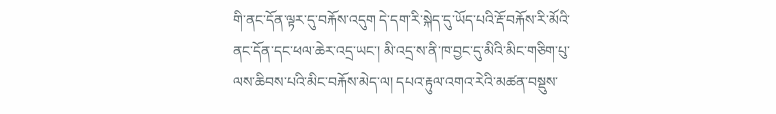གི་ནང་དོན་ལྟར་དུ་བརྐོས་འདུག དེ་དག་རི་སྐེད་དུ་ཡོད་པའི་རྡོ་བརྐོས་རི་མོའི་ནང་དོན་དང་ཕལ་ཆེར་འདྲ་ཡང་། མི་འདྲ་ས་ནི་ཁ་བྱང་དུ་མིའི་མིང་གཅིག་པུ་ལས་ཆིབས་པའི་མིང་བརྐོས་མེད་ལ། དཔའ་རྟུལ་འགའ་རེའི་མཚན་བསྡུས་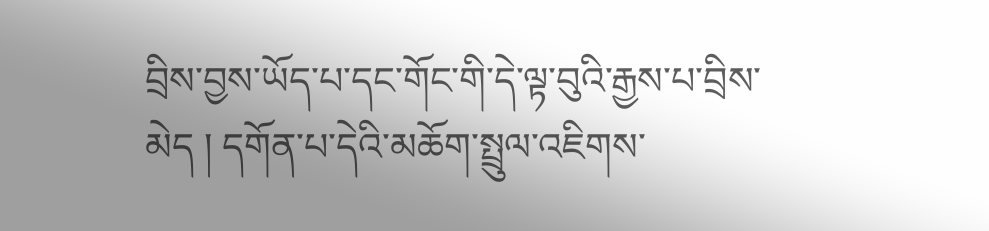བྲིས་བྱས་ཡོད་པ་དང་གོང་གི་དེ་ལྟ་བུའི་རྒྱས་པ་བྲིས་མེད ། དགོན་པ་དེའི་མཆོག་སྤྲུལ་འཇིགས་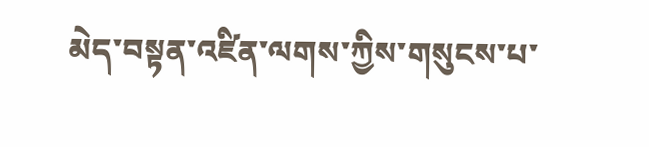མེད་བསྟན་འཛིན་ལགས་ཀྱིས་གསུངས་པ་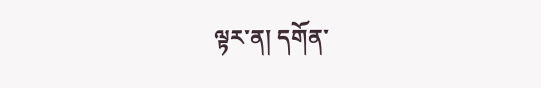ལྟར་ན། དགོན་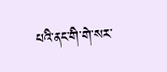པའི་ནང་གི་གེ་སར་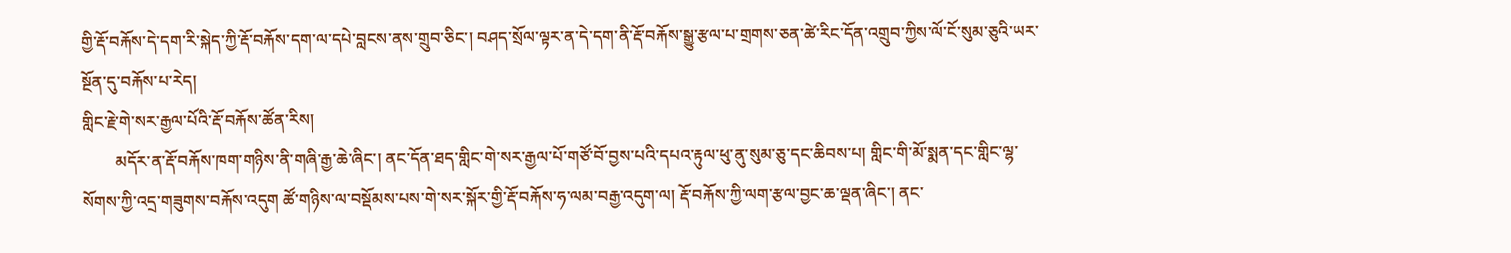གྱི་རྡོ་བརྐོས་དེ་དག་རི་སྐེད་ཀྱི་རྡོ་བརྐོས་དག་ལ་དཔེ་བླངས་ནས་གྲུབ་ཅིང་། བཤད་སྲོལ་ལྟར་ན་དེ་དག་ནི་རྡོ་བརྐོས་སྒྱུ་རྩལ་པ་གྲགས་ཅན་ཚེ་རིང་དོན་འགྲུབ་ཀྱིས་ལོ་ངོ་སུམ་ཅུའི་ཡར་སྔོན་དུ་བརྐོས་པ་རེད།
གླིང་རྗེ་གེ་སར་རྒྱལ་པོའི་རྡོ་བརྐོས་ཚོན་རིས།
        མདོར་ན་རྡོ་བརྐོས་ཁག་གཉིས་ནི་གཞི་རྒྱ་ཆེ་ཞིང་། ནང་དོན་ཐད་གླིང་གེ་སར་རྒྱལ་པོ་གཙོ་བོ་བྱས་པའི་དཔའ་རྟུལ་ཕུ་ནུ་སུམ་ཅུ་དང་ཆིབས་པ། གླིང་གི་མོ་སྨན་དང་གླིང་ལྷ་སོགས་ཀྱི་འདྲ་གཟུགས་བརྐོས་འདུག ཚོ་གཉིས་ལ་བསྡོམས་པས་གེ་སར་སྐོར་གྱི་རྡོ་བརྐོས་ཧ་ལམ་བརྒྱ་འདུག་ལ། རྡོ་བརྐོས་ཀྱི་ལག་རྩལ་བྱང་ཆ་ལྡན་ཞིང་། ནང་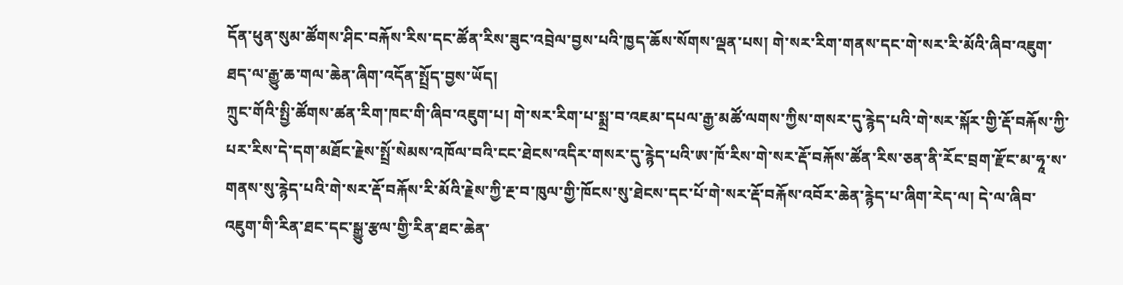དོན་ཕུན་སུམ་ཚོགས་ཤིང་བརྐོས་རིས་དང་ཚོན་རིས་ཟུང་འབྲེལ་བྱས་པའི་ཁྱད་ཆོས་སོགས་ལྡན་པས། གེ་སར་རིག་གནས་དང་གེ་སར་རི་མོའི་ཞིབ་འཇུག་ཐད་ལ་རྒྱུ་ཆ་གལ་ཆེན་ཞིག་འདོན་སྤྲོད་བྱས་ཡོད།
ཀྲུང་གོའི་སྤྱི་ཚོགས་ཚན་རིག་ཁང་གི་ཞིབ་འཇུག་པ། གེ་སར་རིག་པ་སྨྲ་བ་འཇམ་དཔལ་རྒྱ་མཚོ་ལགས་ཀྱིས་གསར་དུ་རྙེད་པའི་གེ་སར་སྐོར་གྱི་རྡོ་བརྐོས་ཀྱི་པར་རིས་དེ་དག་མཐོང་རྗེས་སྤྲོ་སེམས་འཁོལ་བའི་ངང་ཐེངས་འདིར་གསར་དུ་རྙེད་པའི་ཨ་ཁོ་རིས་གེ་སར་རྡོ་བརྐོས་ཚོན་རིས་ཅན་ནི་རོང་བྲག་རྫོང་མ་ཧཱ་ས་གནས་སུ་རྙེད་པའི་གེ་སར་རྡོ་བརྐོས་རི་མོའི་རྗེས་ཀྱི་རྔ་བ་ཁུལ་གྱི་ཁོངས་སུ་ཐེངས་དང་པོ་གེ་སར་རྡོ་བརྐོས་འབོར་ཆེན་རྙེད་པ་ཞིག་རེད་ལ། དེ་ལ་ཞིབ་འཇུག་གི་རིན་ཐང་དང་སྒྱུ་རྩལ་གྱི་རིན་ཐང་ཆེན་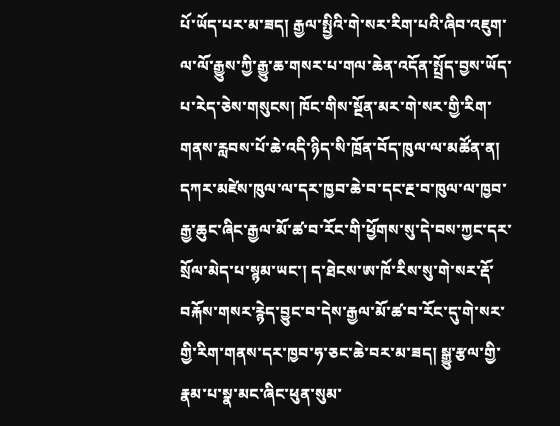པོ་ཡོད་པར་མ་ཟད། རྒྱལ་སྤྱིའི་གེ་སར་རིག་པའི་ཞིབ་འཇུག་ལ་ལོ་རྒྱུས་ཀྱི་རྒྱུ་ཆ་གསར་པ་གལ་ཆེན་འདོན་སྤྲོད་བྱས་ཡོད་པ་རེད་ཅེས་གསུངས། ཁོང་གིས་སྔོན་མར་གེ་སར་གྱི་རིག་གནས་རླབས་པོ་ཆེ་འདི་ཉིད་སི་ཁྲོན་བོད་ཁུལ་ལ་མཚོན་ན། དཀར་མཛེས་ཁུལ་ལ་དར་ཁྱབ་ཆེ་བ་དང་རྔ་བ་ཁུལ་ལ་ཁྱབ་རྒྱ་ཆུང་ཞིང་རྒྱལ་མོ་ཚ་བ་རོང་གི་ཕྱོགས་སུ་དེ་བས་ཀྱང་དར་སྲོལ་མེད་པ་སྙམ་ཡང་། ད་ཐེངས་ཨ་ཁོ་རིས་སུ་གེ་སར་རྡོ་བརྐོས་གསར་རྙེད་བྱུང་བ་དེས་རྒྱལ་མོ་ཚ་བ་རོང་དུ་གེ་སར་གྱི་རིག་གནས་དར་ཁྱབ་ཧ་ཅང་ཆེ་བར་མ་ཟད། སྒྱུ་རྩལ་གྱི་རྣམ་པ་སྣ་མང་ཞིང་ཕུན་སུམ་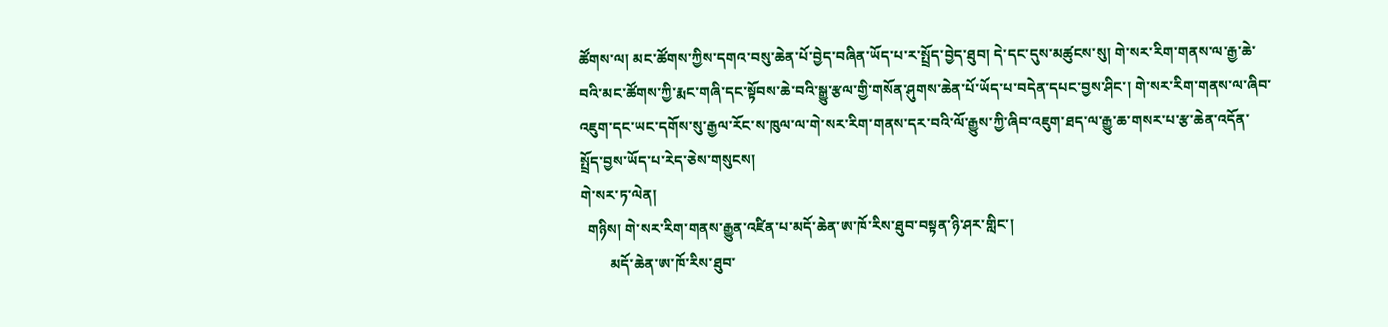ཚོགས་ལ། མང་ཚོགས་ཀྱིས་དགའ་བསུ་ཆེན་པོ་བྱེད་བཞིན་ཡོད་པ་ར་སྤྲོད་བྱེད་ཐུབ། དེ་དང་དུས་མཚུངས་སུ། གེ་སར་རིག་གནས་ལ་རྒྱ་ཆེ་བའི་མང་ཚོགས་ཀྱི་རྨང་གཞི་དང་སྟོབས་ཆེ་བའི་སྒྱུ་རྩལ་གྱི་གསོན་ཤུགས་ཆེན་པོ་ཡོད་པ་བདེན་དཔང་བྱས་ཤིང་། གེ་སར་རིག་གནས་ལ་ཞིབ་འཇུག་དང་ཡང་དགོས་སུ་རྒྱལ་རོང་ས་ཁུལ་ལ་གེ་སར་རིག་གནས་དར་བའི་ལོ་རྒྱུས་ཀྱི་ཞིབ་འཇུག་ཐད་ལ་རྒྱུ་ཆ་གསར་པ་རྩ་ཆེན་འདོན་སྤྲོད་བྱས་ཡོད་པ་རེད་ཅེས་གསུངས།
གེ་སར་ཏ་ལེན།
  གཉིས། གེ་སར་རིག་གནས་རྒྱུན་འཛིན་པ་མདོ་ཆེན་ཨ་ཁོ་རིས་ཐུབ་བསྟན་ཉི་ཤར་གླིང་།
        མདོ་ཆེན་ཨ་ཁོ་རིས་ཐུབ་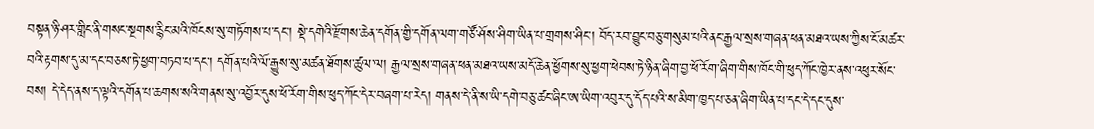བསྟན་ཉི་ཤར་གླིང་ནི་གསང་སྔགས་རྙིང་མའི་ཁོངས་སུ་གཏོགས་པ་དང་། སྡེ་དགེའི་རྫོགས་ཆེན་དགོན་གྱི་དགོན་ལག་གཙོ་ཤོས་ཤིག་ཡིན་པ་གྲགས་ཤིང་། བོད་རབ་བྱུང་བཅུ་གསུམ་པའི་ནང་རྒྱལ་སྲས་གཞན་ཕན་མཐའ་ཡས་ཀྱིས་ངོ་མཚར་བའི་རྟགས་དུ་མ་དང་བཅས་ཏེ་ཕྱག་བཏབ་པ་དང་། དགོན་པའི་ལོ་རྒྱུས་སུ་མཚན་ཐོགས་ཚུལ་ལ། རྒྱལ་སྲས་གཞན་ཕན་མཐའ་ཡས་མདོ་ཆེན་ཕྱོགས་སུ་ཕྱག་ཕེབས་ཏེ་ཉིན་ཞིག་བྱ་ཕོ་རོག་ཞིག་གིས་ཁོང་གི་ཕུད་ཀོང་ཁྱེར་ནས་འཕུར་སོང་བས། དེ་དེད་ནས་ད་ལྟའི་དགོན་པ་ཆགས་སའི་གནས་སུ་འབྱོར་དུས་ཕོ་རོག་གིས་ཕུད་ཀོང་དེར་བཞག་པ་རེད། གནས་དེ་ནི་ས་ཡི་དགེ་བཅུ་ཚང་ཞིང་ཨ་ཡིག་འབུར་དུ་དོད་པའི་ས་མིག་ཁྱད་པ་ཅན་ཞིག་ཡིན་པ་དང་དེ་དང་དུས་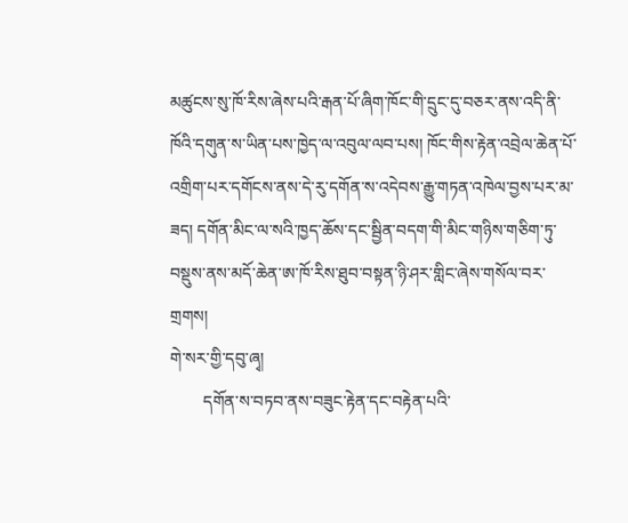མཚུངས་སུ་ཁོ་རིས་ཞེས་པའི་རྒན་པོ་ཞིག་ཁོང་གི་དྲུང་དུ་བཅར་ནས་འདི་ནི་ཁོའི་དགུན་ས་ཡིན་པས་ཁྱེད་ལ་འབུལ་ལབ་པས། ཁོང་གིས་རྟེན་འབྲེལ་ཆེན་པོ་འགྲིག་པར་དགོངས་ནས་དེ་རུ་དགོན་ས་འདེབས་རྒྱུ་གཏན་འཁེལ་བྱས་པར་མ་ཟད། དགོན་མིང་ལ་སའི་ཁྱད་ཆོས་དང་སྦྱིན་བདག་གི་མིང་གཉིས་གཅིག་ཏུ་བསྡུས་ནས་མདོ་ཆེན་ཨ་ཁོ་རིས་ཐུབ་བསྟན་ཉི་ཤར་གླིང་ཞེས་གསོལ་བར་གྲགས།
གེ་སར་གྱི་དབུ་ཞྭ།
        དགོན་ས་བཏབ་ནས་བཟུང་རྟེན་དང་བརྟེན་པའི་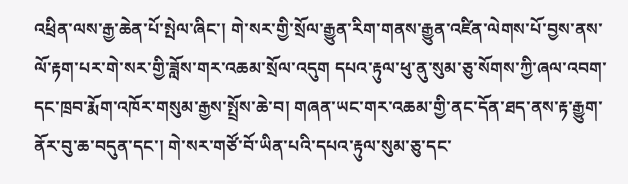འཕྲིན་ལས་རྒྱ་ཆེན་པོ་སྤེལ་ཞིང་། གེ་སར་གྱི་སྲོལ་རྒྱུན་རིག་གནས་རྒྱུན་འཛིན་ལེགས་པོ་བྱས་ནས་ལོ་རྟག་པར་གེ་སར་གྱི་ཟློས་གར་འཆམ་སྲོལ་འདུག དཔའ་རྟུལ་ཕུ་ནུ་སུམ་ཅུ་སོགས་ཀྱི་ཞལ་འབག་དང་ཁྲབ་རྨོག་འཁོར་གསུམ་རྒྱས་སྤྲོས་ཆེ་བ། གཞན་ཡང་གར་འཆམ་གྱི་ནང་དོན་ཐད་ནས་རྟ་རྒྱུག་ནོར་བུ་ཆ་བདུན་དང་། གེ་སར་གཙོ་བོ་ཡིན་པའི་དཔའ་རྟུལ་སུམ་ཅུ་དང་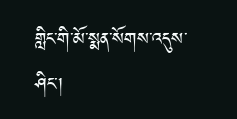གླིང་གི་མོ་སྨན་སོགས་འདུས་ཤིང་།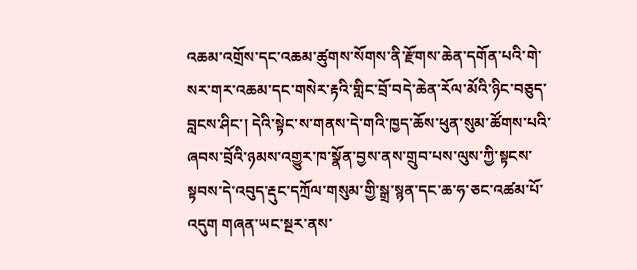འཆམ་འགྲོས་དང་འཆམ་ཚུགས་སོགས་ནི་རྫོགས་ཆེན་དགོན་པའི་གེ་སར་གར་འཆམ་དང་གསེར་རྟའི་གླིང་བྲོ་བདེ་ཆེན་རོལ་མོའི་ཉིང་བཅུད་བླངས་ཤིང་། དེའི་སྟེང་ས་གནས་དེ་གའི་ཁྱད་ཆོས་ཕུན་སུམ་ཚོགས་པའི་ཞབས་བྲོའི་ཉམས་འགྱུར་ཁ་སྣོན་བྱས་ནས་གྲུབ་པས་ལུས་ཀྱི་སྟངས་སྟབས་དེ་འབུད་རྡུང་དཀྲོལ་གསུམ་གྱི་སྒྲ་སྙན་དང་ཆ་ཧ་ཅང་འཚམ་པོ་འདུག གཞན་ཡང་སྔར་ནས་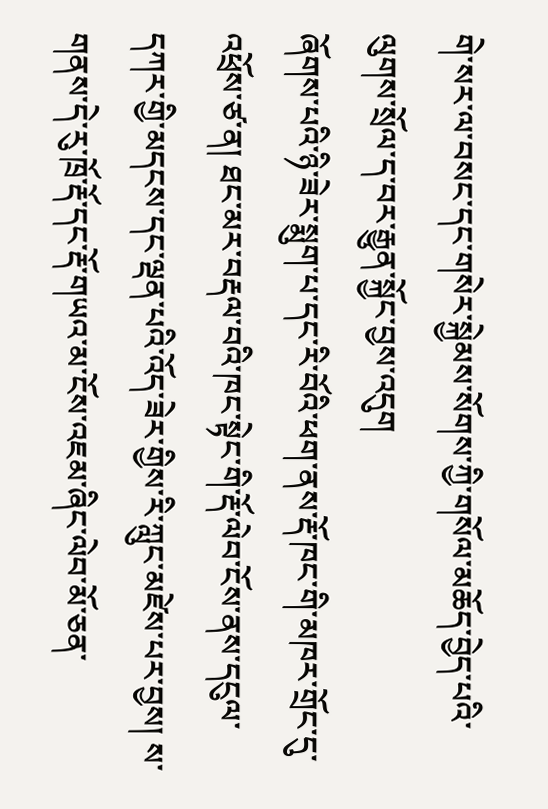གེ་སར་ལ་བསང་དང་གསེར་སྐྱེམས་སོགས་ཀྱི་གསོལ་མཆོད་བྱེད་པའི་ལུགས་སྲོལ་ད་བར་རྒྱུན་སྐྱོང་བྱས་འདུག
ཞོགས་པའི་ཉི་ཟེར་སྨུག་པ་དང་རི་བོའི་ཕག་ནས་རྡོ་ཁང་གི་མཁར་གྲོང་དུ་འཕྲོས་ཙ་ན། ཐང་མར་བརྡལ་བའི་ཁང་སྟེང་གི་རྡོ་ལེབ་ངོས་ནས་དངུལ་དཀར་གྱི་མདངས་དང་ལྡན་པའི་འོད་ཟེར་གྱིས་རི་ཀླུང་མཛེས་པར་བྱས། ས་གནས་དེ་རུ་ཁྲོ་རྡོ་དང་རྡོ་གཡའ་མ་ངོས་འཇམ་ཞིང་ལེབ་མོ་ཅན་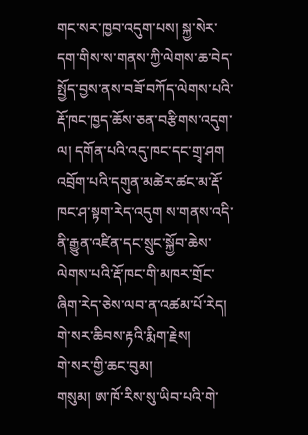གང་སར་ཁྱབ་འདུག་པས། སྐྱ་སེར་དག་གིས་ས་གནས་ཀྱི་ལེགས་ཆ་བེད་སྤྱོད་བྱས་ནས་བཟོ་བཀོད་ལེགས་པའི་རྡོ་ཁང་ཁྱད་ཆོས་ཅན་བརྩིགས་འདུག་ལ། དགོན་པའི་འདུ་ཁང་དང་གྲྭ་ཤག འབྲོག་པའི་དགུན་མཚེར་ཚང་མ་རྡོ་ཁང་ཤ་སྟག་རེད་འདུག ས་གནས་འདི་ནི་རྒྱུན་འཛིན་དང་སྲུང་སྐྱོབ་ཆེས་ལེགས་པའི་རྡོ་ཁང་གི་མཁར་གྲོང་ཞིག་རེད་ཅེས་ལབ་ན་འཚམ་པོ་རེད།
གེ་སར་ཆིབས་རྟའི་རྨིག་རྗེས།
གེ་སར་གྱི་ཆང་བུམ།
གསུམ། ཨ་ཁོ་རིས་སུ་ཡིབ་པའི་གེ་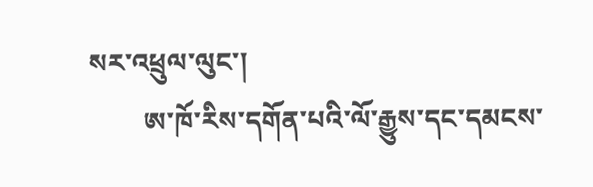སར་འཕྲུལ་ལུང་།
        ཨ་ཁོ་རིས་དགོན་པའི་ལོ་རྒྱུས་དང་དམངས་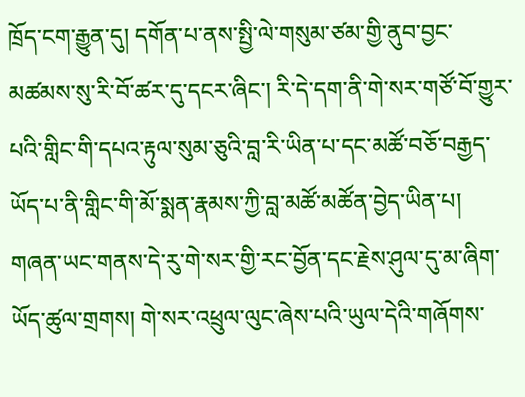ཁྲོད་ངག་རྒྱུན་དུ། དགོན་པ་ནས་སྤྱི་ལེ་གསུམ་ཙམ་གྱི་ནུབ་བྱང་མཚམས་སུ་རི་བོ་ཚར་དུ་དངར་ཞིང་། རི་དེ་དག་ནི་གེ་སར་གཙོ་བོ་གྱུར་པའི་གླིང་གི་དཔའ་རྟུལ་སུམ་ཅུའི་བླ་རི་ཡིན་པ་དང་མཚོ་བཅོ་བརྒྱད་ཡོད་པ་ནི་གླིང་གི་མོ་སྨན་རྣམས་ཀྱི་བླ་མཚོ་མཚོན་བྱེད་ཡིན་པ། གཞན་ཡང་གནས་དེ་རུ་གེ་སར་གྱི་རང་བྱོན་དང་རྗེས་ཤུལ་དུ་མ་ཞིག་ཡོད་ཚུལ་གྲགས། གེ་སར་འཕྲུལ་ལུང་ཞེས་པའི་ཡུལ་དེའི་གཞོགས་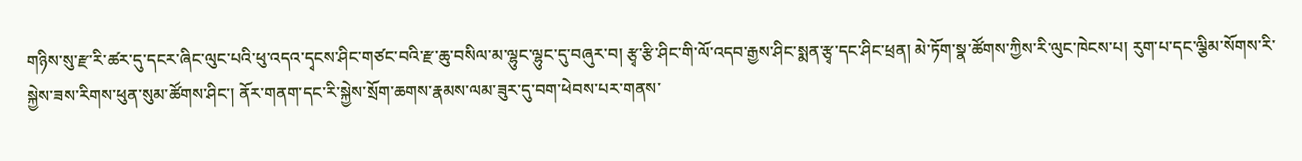གཉིས་སུ་རྫ་རི་ཚར་དུ་དངར་ཞིང་ལུང་པའི་ཕུ་འདའ་དྭངས་ཤིང་གཙང་བའི་རྫ་ཆུ་བསིལ་མ་ལྷུང་ལྷུང་དུ་བཞུར་བ། རྩྭ་རྩི་ཤིང་གི་ལོ་འདབ་རྒྱས་ཤིང་སྨན་རྩྭ་དང་ཤིང་ཕྲན། མེ་ཏོག་སྣ་ཚོགས་ཀྱིས་རི་ལུང་ཁེངས་པ། རུག་པ་དང་ལྕིམ་སོགས་རི་སྐྱེས་ཟས་རིགས་ཕུན་སུམ་ཚོགས་ཤིང་། ནོར་གནག་དང་རི་སྐྱེས་སྲོག་ཆགས་རྣམས་ལམ་ཟུར་དུ་བག་ཕེབས་པར་གནས་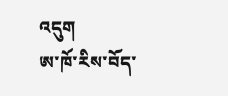འདུག
ཨ་ཁོ་རིས་བོད་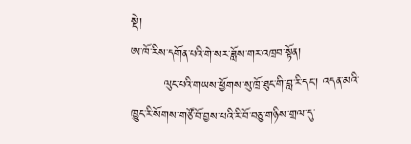སྡེ།
ཨ་ཁོ་རིས་དགོན་པའི་གེ་སར་ཟློས་གར་འཁྲབ་སྟོན།
        ལུང་པའི་གཡས་ཕྱོགས་སུ་ཁྲོ་ཐུང་གི་བླ་རི་དང་། འདན་མའི་ཁྱུང་རི་སོགས་གཙོ་བོ་བྱས་པའི་རི་བོ་བཅུ་གཉིས་གྲལ་དུ་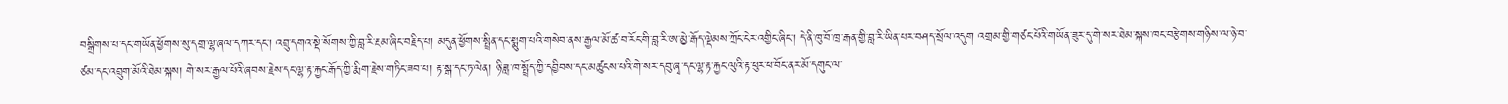བསྒྲིགས་པ་དང་གཡོན་ཕྱོགས་སུ་དགྲ་ལྷ་ཞལ་དཀར་དང་། འབྲུ་དགའ་སྡེ་སོགས་ཀྱི་བླ་རི་རྔམ་ཞིང་བརྗིད་པ། མདུན་ཕྱོགས་སྤྲིན་དང་སྨུག་པའི་གསེབ་ནས་རྒྱལ་མོ་ཚ་བ་རོང་གི་བླ་རི་ཨ་མྱེ་རྒོད་ལྡེམས་ཀྲོང་ངེར་འགྱིང་ཞིང་། དེ་ནི་ཁུ་བོ་ཁྲ་རྒན་གྱི་བླ་རི་ཡིན་པར་བཤད་སྲོལ་འདུག འགྲམ་གྱི་གཙང་པོའི་གཡོན་ཟུར་དུ་གེ་སར་ཐེམ་སྐས་ཁང་བརྩེགས་གཉིས་ལ་ཉེ་བ་ཙམ་དང་འབྲུག་མོའི་ཐེམ་སྐས། གེ་སར་རྒྱལ་པོའི་ཞབས་རྗེས་དང་ལྷ་རྟ་རྐྱང་རྒོད་ཀྱི་རྨིག་རྗེས་གཏིང་ཟབ་པ། རྟ་སྒ་དང་ཏ་ལེན། ཉི་ཟླ་ཁ་སྤྲོད་ཀྱི་དབྱིབས་དང་མཚུངས་པའི་གེ་སར་དབུ་ཞྭ་དང་ལྷ་རྟ་རྐྱང་ལུའི་རྟ་ཕུར་ཕ་བོང་ནར་མོ་དགུང་ལ་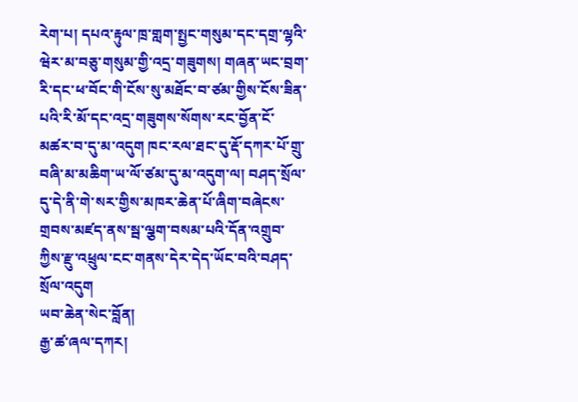རེག་པ། དཔའ་རྟུལ་ཁྲ་གླག་སྤྱང་གསུམ་དང་དགྲ་ལྷའི་ཝེར་མ་བཅུ་གསུམ་གྱི་འདྲ་གཟུགས། གཞན་ཡང་བྲག་རི་དང་ཕ་བོང་གི་ངོས་སུ་མཐོང་བ་ཙམ་གྱིས་ངོས་ཟིན་པའི་རི་མོ་དང་འདྲ་གཟུགས་སོགས་རང་བྱོན་ངོ་མཚར་བ་དུ་མ་འདུག ཁང་རལ་ཐང་དུ་རྡོ་དཀར་པོ་གྲུ་བཞི་མ་མཆིག་ཡ་ལོ་ཙམ་དུ་མ་འདུག་ལ། བཤད་སྲོལ་དུ་དེ་ནི་གེ་སར་གྱིས་མཁར་ཆེན་པོ་ཞིག་བཞེངས་གྲབས་མཛད་ནས་སྦ་ལྕག་བསམ་པའི་དོན་འགྲུབ་ཀྱིས་རྫུ་འཕྲུལ་ངང་གནས་དེར་དེད་ཡོང་བའི་བཤད་སྲོལ་འདུག
ཡབ་ཆེན་སེང་བློན།
རྒྱ་ཚ་ཞལ་དཀར།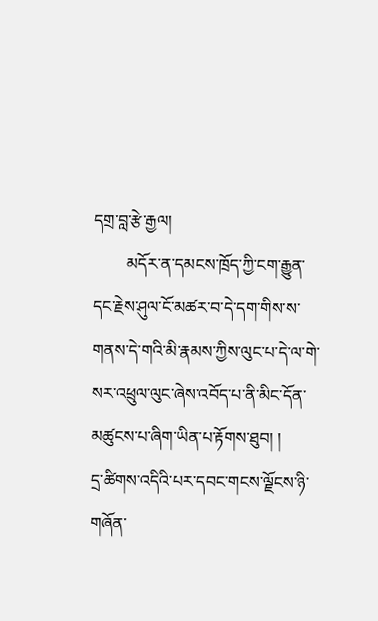དགྲ་བླ་རྩེ་རྒྱལ།
        མདོར་ན་དམངས་ཁྲོད་ཀྱི་ངག་རྒྱུན་དང་རྗེས་ཤུལ་ངོ་མཚར་བ་དེ་དག་གིས་ས་གནས་དེ་གའི་མི་རྣམས་ཀྱིས་ལུང་པ་དེ་ལ་གེ་སར་འཕྲུལ་ལུང་ཞེས་འབོད་པ་ནི་མིང་དོན་མཚུངས་པ་ཞིག་ཡིན་པ་རྟོགས་ཐུབ། །
དྲ་ཚིགས་འདིའི་པར་དབང་གངས་ལྗོངས་ཉི་གཞོན་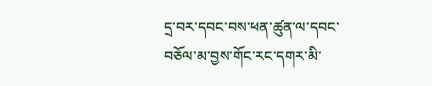དྲ་བར་དབང་བས་ཕན་ཚུན་ལ་དབང་བཅོལ་མ་བྱས་གོང་རང་དགར་མི་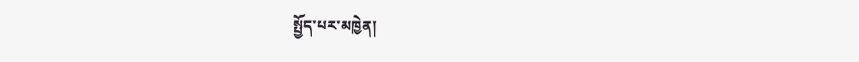སྤྱོད་པར་མཁྱེན།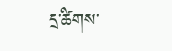དྲ་ཚིགས་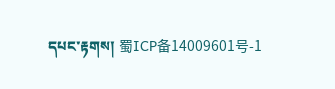དཔང་རྟགས། 蜀ICP备14009601号-1